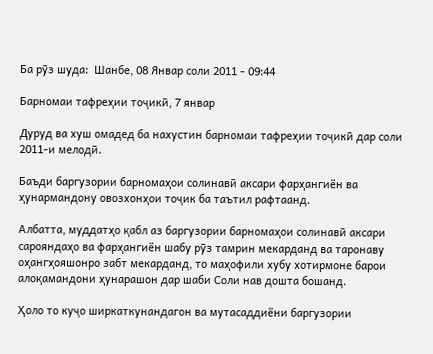Ба рӯз шуда:  Шанбе, 08 Январ соли 2011 - 09:44

Барномаи тафреҳии тоҷикӣ, 7 январ

Дуруд ва хуш омадед ба нахустин барномаи тафреҳии тоҷикӣ дар соли 2011-и мелодӣ.

Баъди баргузории барномаҳои солинавӣ аксари фарҳангиён ва ҳунармандону овозхонҳои тоҷик ба таътил рафтаанд.

Албатта, муддатҳо қабл аз баргузории барномаҳои солинавӣ аксари сарояндаҳо ва фарҳангиён шабу рӯз тамрин мекарданд ва таронаву оҳангҳояшонро забт мекарданд, то маҳофили хубу хотирмоне барои алоқамандони ҳунарашон дар шаби Соли нав дошта бошанд.

Ҳоло то куҷо ширкаткунандагон ва мутасаддиёни баргузории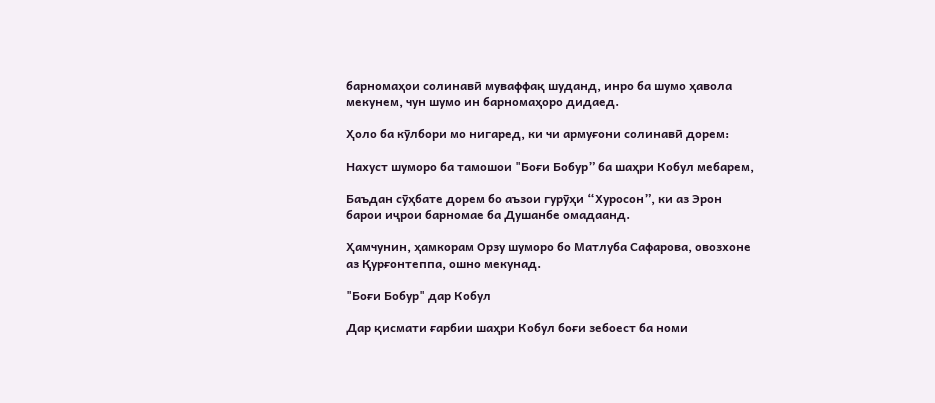барномаҳои солинавӣ муваффақ шуданд, инро ба шумо ҳавола мекунем, чун шумо ин барномаҳоро дидаед.

Ҳоло ба кӯлбори мо нигаред, ки чи армуғони солинавӣ дорем:

Нахуст шуморо ба тамошои "Боғи Бобур” ба шаҳри Кобул мебарем,

Баъдан сӯҳбате дорем бо аъзои гурӯҳи “Хуросон”, ки аз Эрон барои иҷрои барномае ба Душанбе омадаанд.

Ҳамчунин, ҳамкорам Орзу шуморо бо Матлуба Сафарова, овозхоне аз Қурғонтеппа, ошно мекунад.

"Боғи Бобур" дар Кобул

Дар қисмати ғарбии шаҳри Кобул боғи зебоест ба номи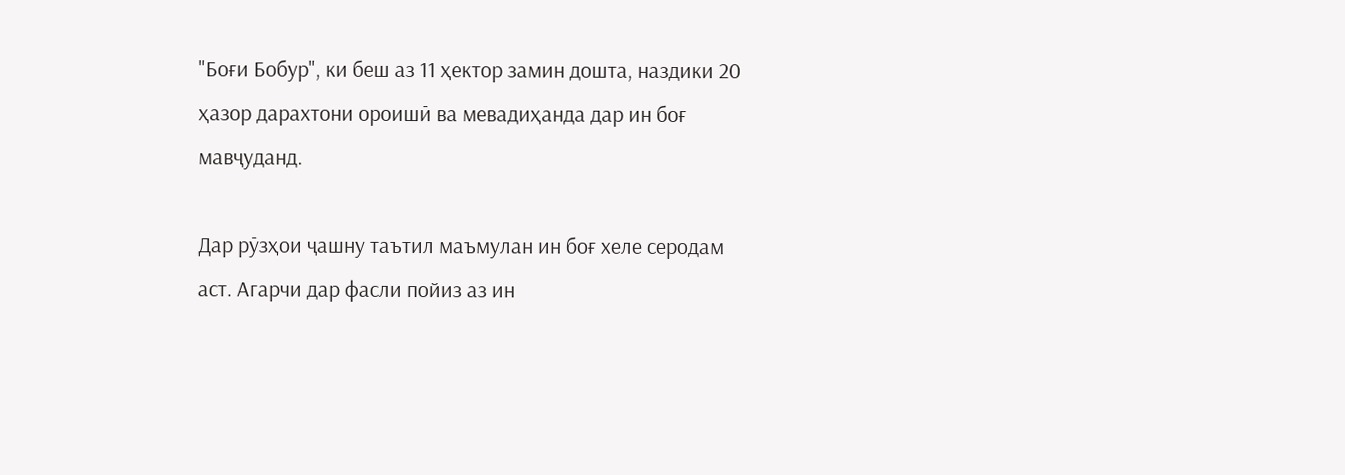"Боғи Бобур", ки беш аз 11 ҳектор замин дошта, наздики 20 ҳазор дарахтони ороишӣ ва мевадиҳанда дар ин боғ мавҷуданд.

Дар рӯзҳои ҷашну таътил маъмулан ин боғ хеле серодам аст. Агарчи дар фасли пойиз аз ин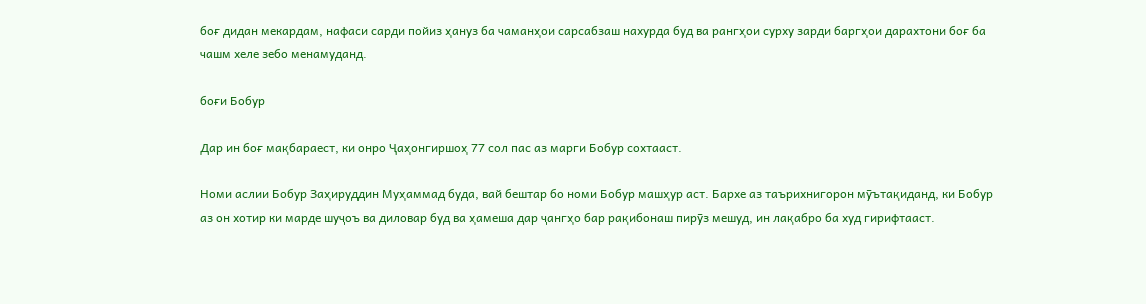боғ дидан мекардам, нафаси сарди пойиз ҳануз ба чаманҳои сарсабзаш нахурда буд ва рангҳои сурху зарди баргҳои дарахтони боғ ба чашм хеле зебо менамуданд.

боғи Бобур

Дар ин боғ мақбараест, ки онро Ҷаҳонгиршоҳ 77 сол пас аз марги Бобур сохтааст.

Номи аслии Бобур Заҳируддин Муҳаммад буда, вай бештар бо номи Бобур машҳур аст. Бархе аз таърихнигорон мӯътақиданд, ки Бобур аз он хотир ки марде шуҷоъ ва диловар буд ва ҳамеша дар ҷангҳо бар рақибонаш пирӯз мешуд, ин лақабро ба худ гирифтааст.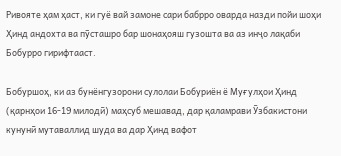Ривояте ҳам ҳаст, ки гуё вай замоне сари бабрро оварда назди пойи шоҳи Ҳинд андохта ва пӯсташро бар шонаҳояш гузошта ва аз инҷо лақаби Бобурро гирифтааст.

Бобуршоҳ, ки аз бунёнгузорони сулолаи Бобуриён ё Муғулҳои Ҳинд (қарнҳои 16-19 милодӣ) маҳсуб мешавад, дар қаламрави Ӯзбакистони кунунӣ мутаваллид шуда ва дар Ҳинд вафот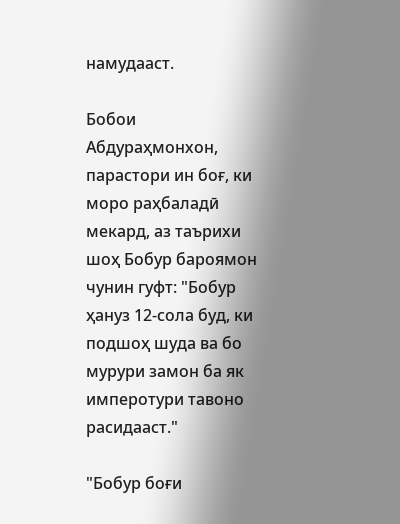намудааст.

Бобои Абдураҳмонхон, парастори ин боғ, ки моро раҳбаладӣ мекард, аз таърихи шоҳ Бобур бароямон чунин гуфт: "Бобур ҳануз 12-сола буд, ки подшоҳ шуда ва бо мурури замон ба як имперотури тавоно расидааст."

"Бобур боғи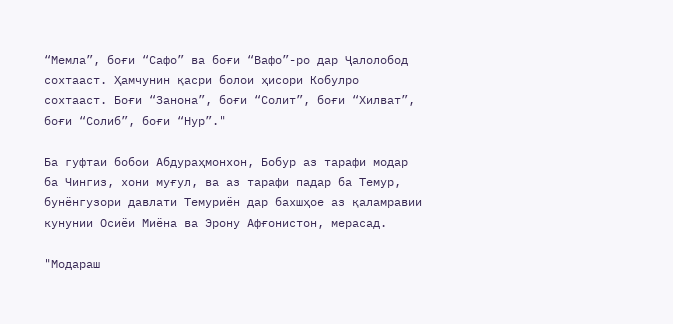“Мемла”, боғи “Сафо” ва боғи “Вафо”-ро дар Ҷалолобод сохтааст. Ҳамчунин қасри болои ҳисори Кобулро сохтааст. Боғи “Занона”, боғи “Солит”, боғи “Хилват”, боғи “Солиб”, боғи “Нур”."

Ба гуфтаи бобои Абдураҳмонхон, Бобур аз тарафи модар ба Чингиз, хони муғул, ва аз тарафи падар ба Темур, бунёнгузори давлати Темуриён дар бахшҳое аз қаламравии кунунии Осиёи Миёна ва Эрону Афғонистон, мерасад.

"Модараш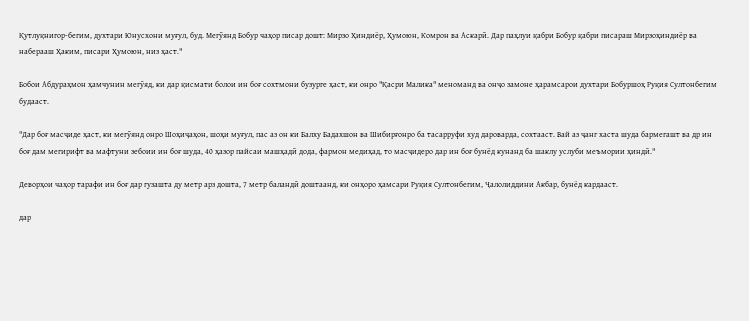Қутлуқнигор-бегим, духтари Юнусхони муғул, буд. Мегӯянд Бобур чаҳор писар дошт: Мирзо Ҳиндиёр, Ҳумоюн, Комрон ва Аскарӣ. Дар паҳлуи қабри Бобур қабри писараш Мирзоҳиндиёр ва наберааш Ҳаким, писари Ҳумоюн, низ ҳаст."

Бобои Абдураҳмон ҳамчунин мегӯяд, ки дар қисмати болои ин боғ сохтмони бузурге ҳаст, ки онро "Қасри Малика" меноманд ва онҷо замоне ҳарамсарои духтари Бобуршоҳ Руқия Султонбегим будааст.

"Дар боғ масҷиде ҳаст, ки мегӯянд онро Шоҳиҷаҳон, шоҳи муғул, пас аз он ки Балху Бадахшон ва Шибирғонро ба тасарруфи худ дароварда, сохтааст. Вай аз ҷанг хаста шуда бармегашт ва др ин боғ дам мегирифт ва мафтуни зебоии ин боғ шуда, 40 ҳазор пайсаи машҳадӣ дода, фармон медиҳад, то масҷидеро дар ин боғ бунёд кунанд ба шаклу услуби меъмории ҳиндӣ."

Деворҳои чаҳор тарафи ин боғ дар гузашта ду метр арз дошта, 7 метр баландӣ доштаанд, ки онҳоро ҳамсари Руқия Султонбегим, Ҷалолиддини Акбар, бунёд кардааст.

дар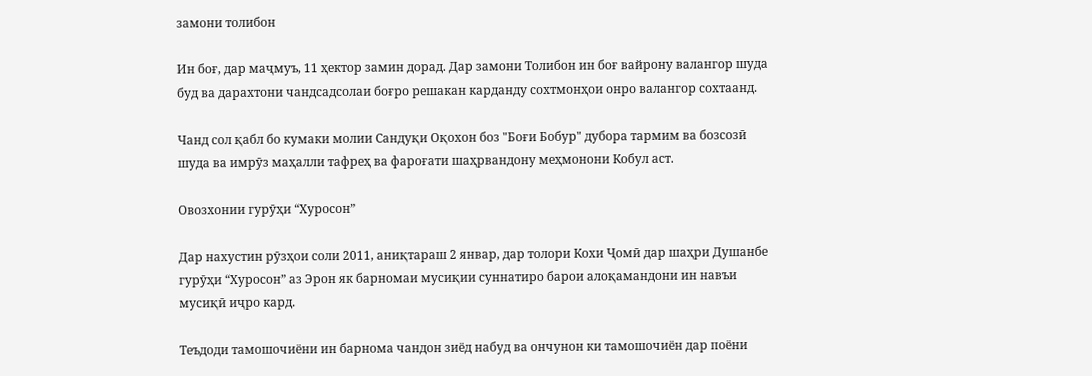замони толибон

Ин боғ, дар маҷмуъ, 11 ҳектор замин дорад. Дар замони Толибон ин боғ вайрону валангор шуда буд ва дарахтони чандсадсолаи боғро решакан карданду сохтмонҳои онро валангор сохтаанд.

Чанд сол қабл бо кумаки молии Сандуқи Оқохон боз "Боғи Бобур" дубора тармим ва бозсозӣ шуда ва имрӯз маҳалли тафреҳ ва фароғати шаҳрвандону меҳмонони Кобул аст.

Овозхонии гурӯҳи “Хуросон”

Дар нахустин рӯзҳои соли 2011, аниқтараш 2 январ, дар толори Кохи Ҷомӣ дар шаҳри Душанбе гурӯҳи “Хуросон” аз Эрон як барномаи мусиқии суннатиро барои алоқамандони ин навъи мусиқӣ иҷро кард.

Теъдоди тамошочиёни ин барнома чандон зиёд набуд ва ончунон ки тамошочиён дар поёни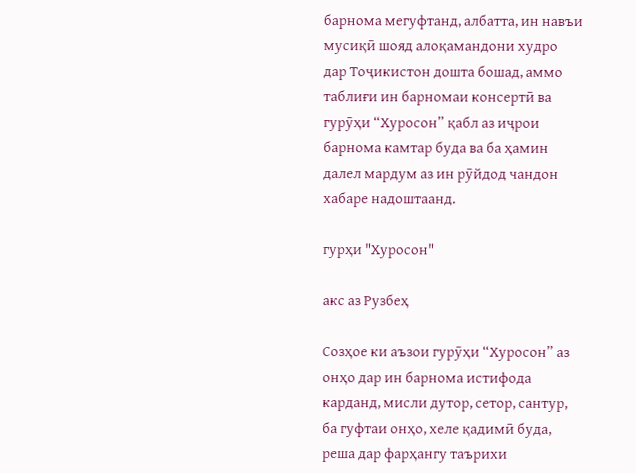барнома мегуфтанд, албатта, ин навъи мусиқӣ шояд алоқамандони худро дар Тоҷикистон дошта бошад, аммо таблиғи ин барномаи консертӣ ва гурӯҳи “Хуросон” қабл аз иҷрои барнома камтар буда ва ба ҳамин далел мардум аз ин рӯйдод чандон хабаре надоштаанд.

гурҳи "Хуросон"

акс аз Рузбеҳ

Созҳое ки аъзои гурӯҳи “Хуросон” аз онҳо дар ин барнома истифода карданд, мисли дутор, сетор, сантур, ба гуфтаи онҳо, хеле қадимӣ буда, реша дар фарҳангу таърихи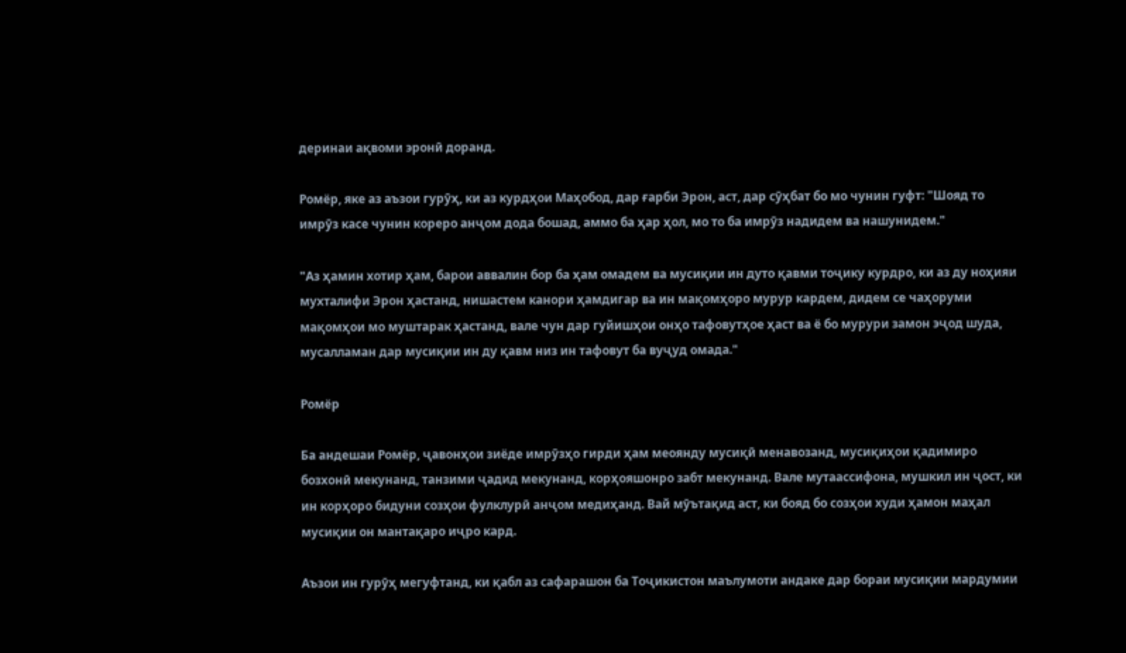деринаи ақвоми эронӣ доранд.

Ромёр, яке аз аъзои гурӯҳ, ки аз курдҳои Маҳобод, дар ғарби Эрон, аст, дар сӯҳбат бо мо чунин гуфт: "Шояд то имрӯз касе чунин кореро анҷом дода бошад, аммо ба ҳар ҳол, мо то ба имрӯз надидем ва нашунидем."

"Аз ҳамин хотир ҳам, барои аввалин бор ба ҳам омадем ва мусиқии ин дуто қавми тоҷику курдро, ки аз ду ноҳияи мухталифи Эрон ҳастанд, нишастем канори ҳамдигар ва ин мақомҳоро мурур кардем, дидем се чаҳоруми мақомҳои мо муштарак ҳастанд, вале чун дар гуйишҳои онҳо тафовутҳое ҳаст ва ё бо мурури замон эҷод шуда, мусалламан дар мусиқии ин ду қавм низ ин тафовут ба вуҷуд омада."

Ромёр

Ба андешаи Ромёр, ҷавонҳои зиёде имрӯзҳо гирди ҳам меоянду мусиқӣ менавозанд, мусиқиҳои қадимиро бозхонӣ мекунанд, танзими ҷадид мекунанд, корҳояшонро забт мекунанд. Вале мутаассифона, мушкил ин ҷост, ки ин корҳоро бидуни созҳои фулклурӣ анҷом медиҳанд. Вай мӯътақид аст, ки бояд бо созҳои худи ҳамон маҳал мусиқии он мантақаро иҷро кард.

Аъзои ин гурӯҳ мегуфтанд, ки қабл аз сафарашон ба Тоҷикистон маълумоти андаке дар бораи мусиқии мардумии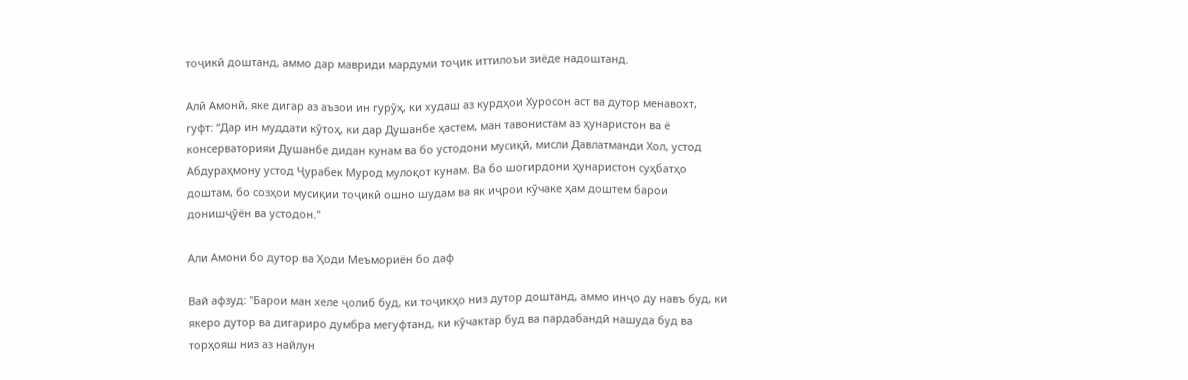тоҷикӣ доштанд, аммо дар мавриди мардуми тоҷик иттилоъи зиёде надоштанд.

Алӣ Амонӣ, яке дигар аз аъзои ин гурӯҳ, ки худаш аз курдҳои Хуросон аст ва дутор менавохт, гуфт: “Дар ин муддати кӯтоҳ, ки дар Душанбе ҳастем, ман тавонистам аз ҳунаристон ва ё консерваторияи Душанбе дидан кунам ва бо устодони мусиқӣ, мисли Давлатманди Хол, устод Абдураҳмону устод Ҷурабек Мурод мулоқот кунам. Ва бо шогирдони ҳунаристон суҳбатҳо доштам, бо созҳои мусиқии тоҷикӣ ошно шудам ва як иҷрои кӯчаке ҳам доштем барои донишҷӯён ва устодон."

Али Амони бо дутор ва Ҳоди Меъмориён бо даф

Вай афзуд: "Барои ман хеле ҷолиб буд, ки тоҷикҳо низ дутор доштанд, аммо инҷо ду навъ буд, ки якеро дутор ва дигариро думбра мегуфтанд, ки кӯчактар буд ва пардабандӣ нашуда буд ва торҳояш низ аз найлун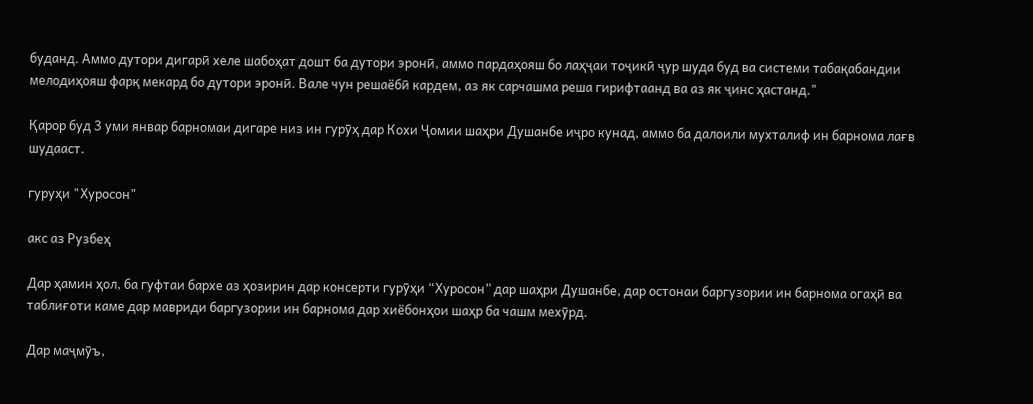буданд. Аммо дутори дигарӣ хеле шабоҳат дошт ба дутори эронӣ, аммо пардаҳояш бо лаҳҷаи тоҷикӣ ҷур шуда буд ва системи табақабандии мелодиҳояш фарқ мекард бо дутори эронӣ. Вале чун решаёбӣ кардем, аз як сарчашма реша гирифтаанд ва аз як ҷинс ҳастанд."

Қарор буд 3 уми январ барномаи дигаре низ ин гурӯҳ дар Кохи Ҷомии шаҳри Душанбе иҷро кунад, аммо ба далоили мухталиф ин барнома лағв шудааст.

гуруҳи "Хуросон"

акс аз Рузбеҳ

Дар ҳамин ҳол, ба гуфтаи бархе аз ҳозирин дар консерти гурӯҳи “Хуросон” дар шаҳри Душанбе, дар остонаи баргузории ин барнома огаҳӣ ва таблиғоти каме дар мавриди баргузории ин барнома дар хиёбонҳои шаҳр ба чашм мехӯрд.

Дар маҷмӯъ,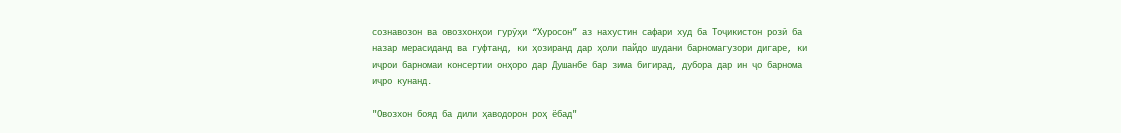сознавозон ва овозхонҳои гурӯҳи “Хуросон” аз нахустин сафари худ ба Тоҷикистон розӣ ба назар мерасиданд ва гуфтанд, ки ҳозиранд дар ҳоли пайдо шудани барномагузори дигаре, ки иҷрои барномаи консертии онҳоро дар Душанбе бар зима бигирад, дубора дар ин ҷо барнома иҷро кунанд.

"Овозхон бояд ба дили ҳаводорон роҳ ёбад"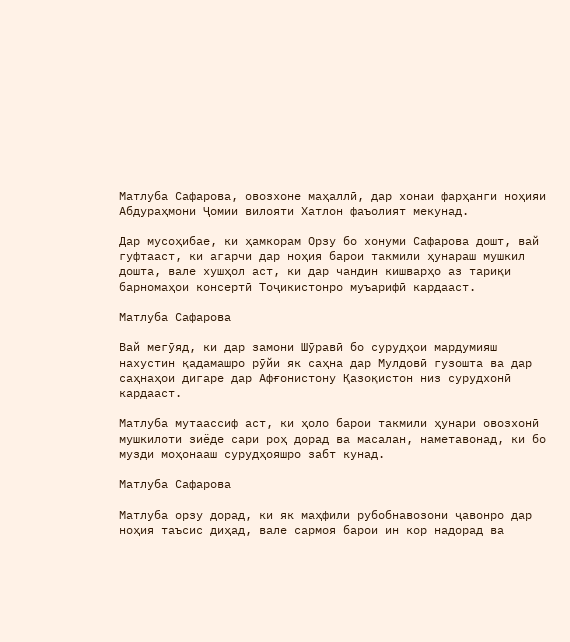Матлуба Сафарова, овозхоне маҳаллӣ, дар хонаи фарҳанги ноҳияи Абдураҳмони Ҷомии вилояти Хатлон фаъолият мекунад.

Дар мусоҳибае, ки ҳамкорам Орзу бо хонуми Сафарова дошт, вай гуфтааст, ки агарчи дар ноҳия барои такмили ҳунараш мушкил дошта, вале хушҳол аст, ки дар чандин кишварҳо аз тариқи барномаҳои консертӣ Тоҷикистонро муъарифӣ кардааст.

Матлуба Сафарова

Вай мегӯяд, ки дар замони Шӯравӣ бо сурудҳои мардумияш нахустин қадамашро рӯйи як саҳна дар Мулдовӣ гузошта ва дар саҳнаҳои дигаре дар Афғонистону Қазоқистон низ сурудхонӣ кардааст.

Матлуба мутаассиф аст, ки ҳоло барои такмили ҳунари овозхонӣ мушкилоти зиёде сари роҳ дорад ва масалан, наметавонад, ки бо музди моҳонааш сурудҳояшро забт кунад.

Матлуба Сафарова

Матлуба орзу дорад, ки як маҳфили рубобнавозони ҷавонро дар ноҳия таъсис диҳад, вале сармоя барои ин кор надорад ва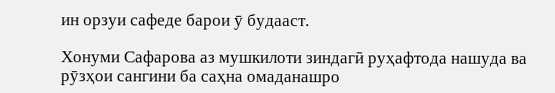ин орзуи сафеде барои ӯ будааст.

Хонуми Сафарова аз мушкилоти зиндагӣ руҳафтода нашуда ва рӯзҳои сангини ба саҳна омаданашро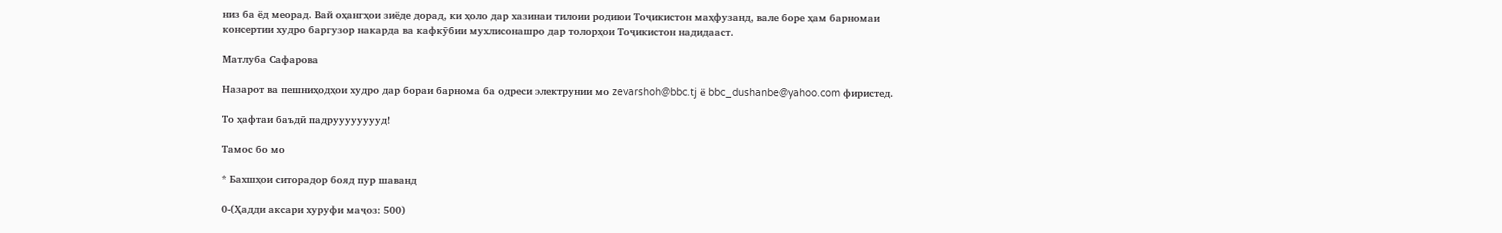низ ба ёд меорад. Вай оҳангҳои зиёде дорад, ки ҳоло дар хазинаи тилоии родиюи Тоҷикистон маҳфузанд, вале боре ҳам барномаи консертии худро баргузор накарда ва кафкӯбии мухлисонашро дар толорҳои Тоҷикистон надидааст.

Матлуба Сафарова

Назарот ва пешниҳодҳои худро дар бораи барнома ба одреси электрунии мо zevarshoh@bbc.tj ё bbc_dushanbe@yahoo.com фиристед.

То ҳафтаи баъдӣ падрууууууууд!

Тамос бо мо

* Бахшҳои ситорадор бояд пур шаванд

0-(Ҳадди аксари хуруфи маҷоз: 500)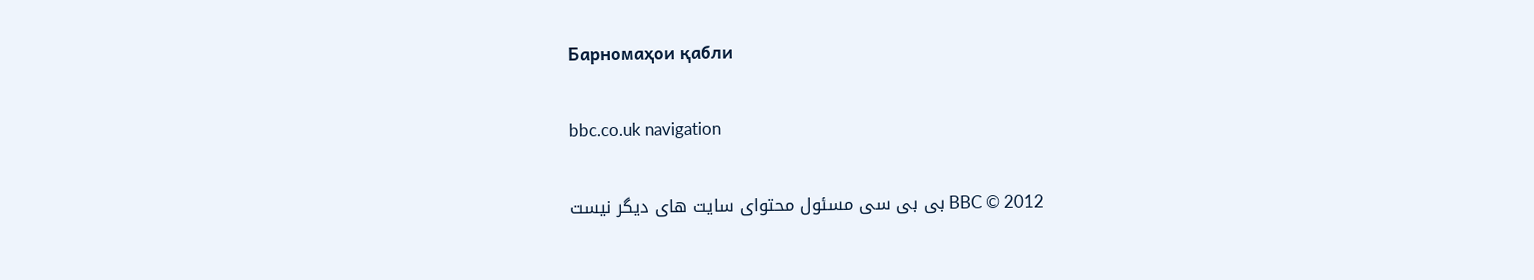Барномаҳои қабли

bbc.co.uk navigation

BBC © 2012 بی بی سی مسئول محتوای سایت های دیگر نیست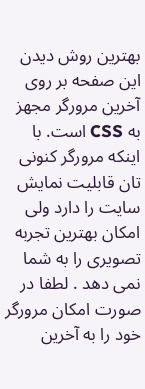بهترین روش دیدن این صفحه بر روی آخرین مرورگر مجهز به CSS است. با اینکه مرورگر کنونی تان قابلیت نمایش سایت را دارد ولی امکان بهترین تجربه تصویری را به شما نمی دهد . لطفا در صورت امکان مرورگر خود را به آخرین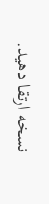نسخه ارتقا دهید.